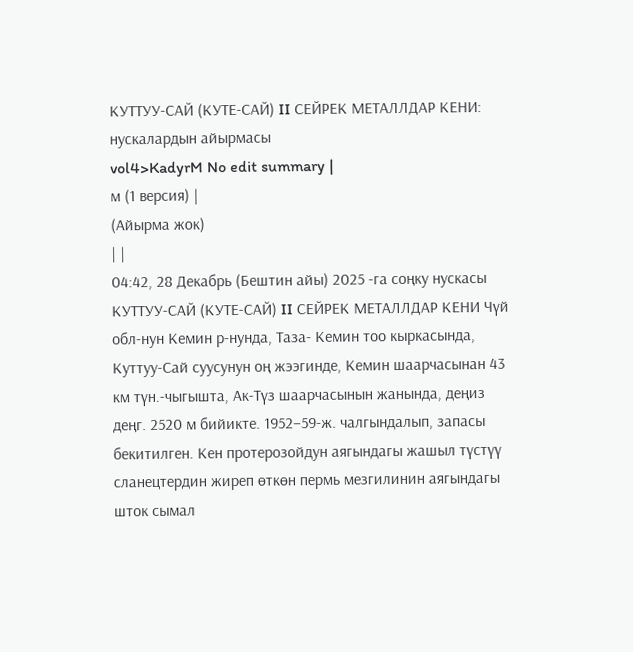КУТТУУ-САЙ (КУТЕ-САЙ) II СЕЙРЕК МЕТАЛЛДАР КЕНИ: нускалардын айырмасы
vol4>KadyrM No edit summary |
м (1 версия) |
(Айырма жок)
| |
04:42, 28 Декабрь (Бештин айы) 2025 -га соңку нускасы
КУТТУУ-САЙ (КУТЕ-САЙ) II СЕЙРЕК МЕТАЛЛДАР КЕНИ Чүй обл-нун Кемин р-нунда, Таза- Кемин тоо кыркасында, Куттуу-Сай суусунун оң жээгинде, Кемин шаарчасынан 43 км түн.-чыгышта, Ак-Түз шаарчасынын жанында, деңиз деңг. 2520 м бийикте. 1952–59-ж. чалгындалып, запасы бекитилген. Кен протерозойдун аягындагы жашыл түстүү сланецтердин жиреп өткөн пермь мезгилинин аягындагы шток сымал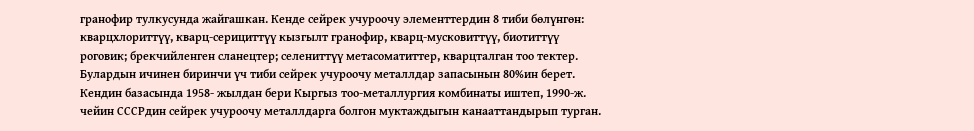гранофир тулкусунда жайгашкан. Кенде сейрек учуроочу элементтердин 8 тиби бөлүнгөн: кварцхлориттүү, кварц-серициттүү кызгылт гранофир, кварц-мусковиттүү, биотиттүү роговик; брекчийленген сланецтер; селениттүү метасоматиттер, кварцталган тоо тектер. Булардын ичинен биринчи үч тиби сейрек учуроочу металлдар запасынын 80%ин берет. Кендин базасында 1958- жылдан бери Кыргыз тоо-металлургия комбинаты иштеп, 1990-ж. чейин СССРдин сейрек учуроочу металлдарга болгон муктаждыгын канааттандырып турган.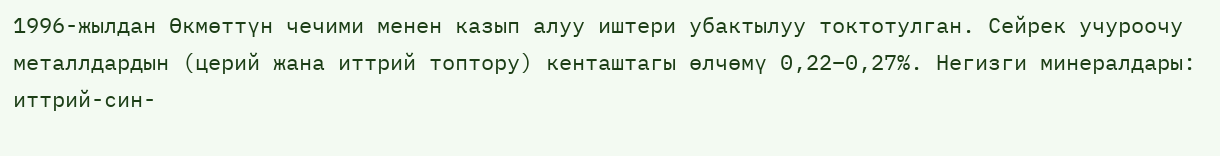1996-жылдан Өкмөттүн чечими менен казып алуу иштери убактылуу токтотулган. Сейрек учуроочу металлдардын (церий жана иттрий топтору) кенташтагы өлчөмү 0,22–0,27%. Негизги минералдары: иттрий-син-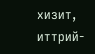хизит, иттрий-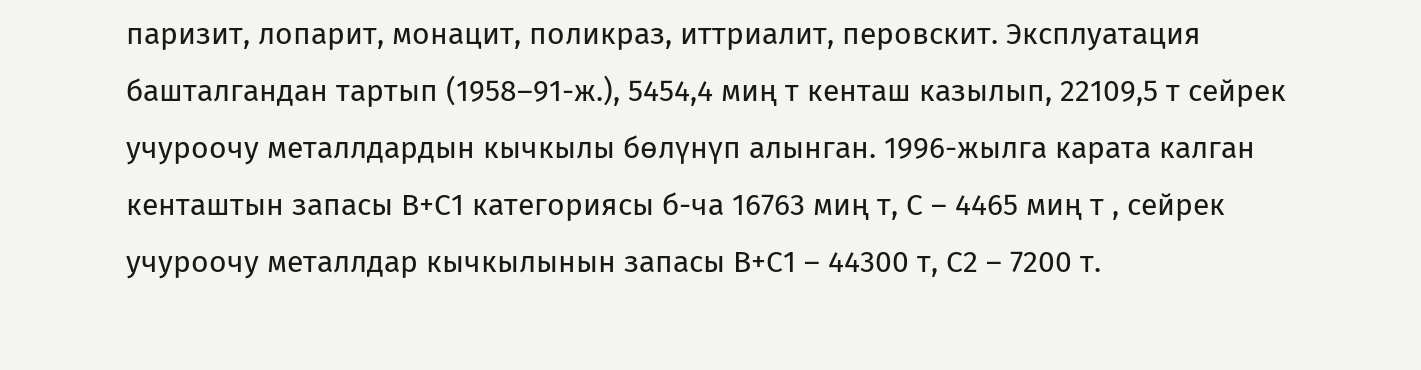паризит, лопарит, монацит, поликраз, иттриалит, перовскит. Эксплуатация башталгандан тартып (1958–91-ж.), 5454,4 миң т кенташ казылып, 22109,5 т сейрек учуроочу металлдардын кычкылы бөлүнүп алынган. 1996-жылга карата калган кенташтын запасы В+С1 категориясы б-ча 16763 миң т, С – 4465 миң т , сейрек учуроочу металлдар кычкылынын запасы В+С1 – 44300 т, С2 – 7200 т.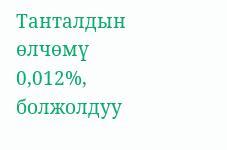Танталдын өлчөмү 0,012%, болжолдуу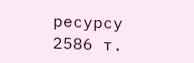ресурсу 2586 т.